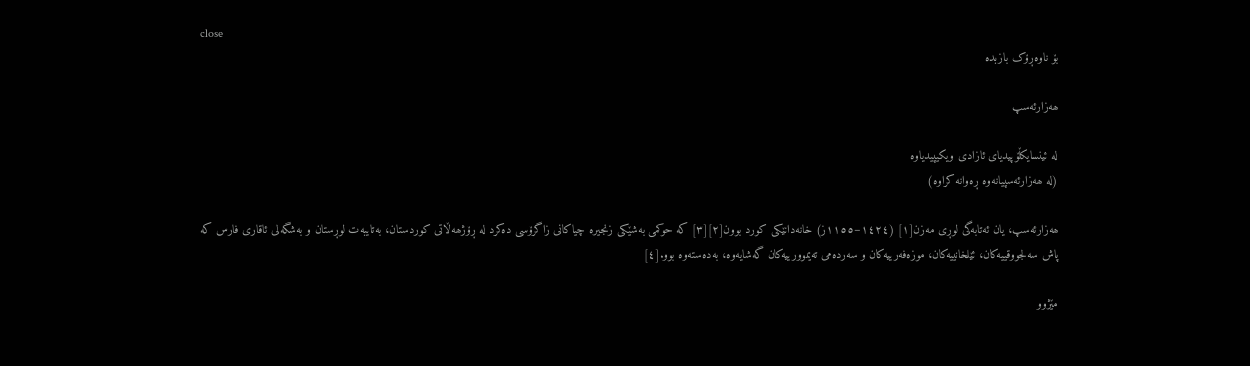close
بۆ ناوەڕۆک بازبدە

ھەزارئەسپ

لە ئینسایکڵۆپیدیای ئازادی ویکیپیدیاوە
(لە ھەزارئەسپیانەوە ڕەوانە کراوە)

ھەزارئەسپ، یان ئەتابەگی لوڕی مەزن[١] (١٤٢٤–١١٥٥ز) خانەدانێکی کورد بوون[٢][٣] کە حوکمی بەشێکی زنجیرە چیاکانی زاگرۆسی دەکرد لە ڕۆژھەڵاتی کوردستان، بەتایبەت لوڕستان و بەشگەلی ئاقاری فارس کە پاش سەلجووقییەکان، ئێلخانییەکان، موزەفەرییەکان و سەردەمی تەیموورییەکان گەشایەوە، بەدەستەوە بوو.[٤]

مێژوو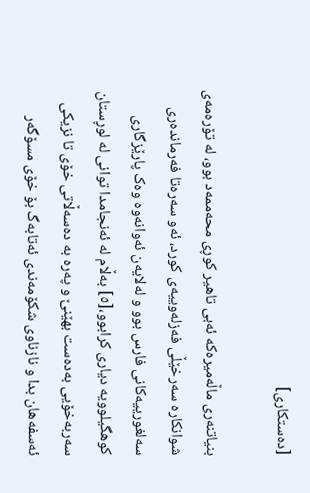[دەستکاری]

بنیاتنەری ماڵەمیرەکە ئەبی تاھیر کوڕی محەممەد بوو، لە تۆرەمەی شوانکارە سەرخێڵی فەزلەوییەی کورد، ئەو سەرەتا فەرماندەری سەلغورییەکانی فارس بوو و لەلایەن ئەوانەوە وەک پارێزگاری کوھگیلوویە دیاری کرابوو،[٥] بەڵام لە ئەنجامدا توانی لە لوڕستان سەربەخۆیی بەدەست بھێنێ و پەرە بە دەسەڵاتی خۆی تا نزیکی ئەسفەھان بدا و نازناوی شکۆمەندی ئەتابەگ بۆ خۆی مسۆگەر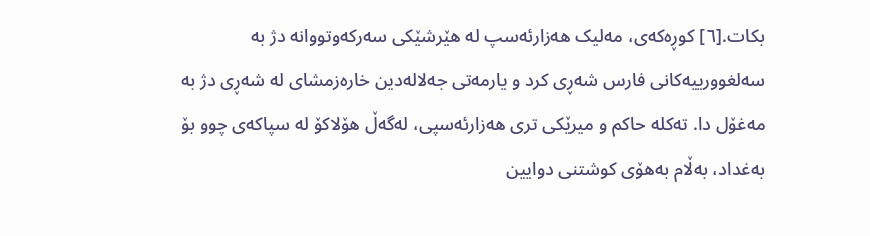بکات.[٦] کوڕەکەی، مەلیک ھەزارئەسپ لە ھێرشێکی سەرکەوتووانە دژ بە سەلغوورییەکانی فارس شەڕی کرد و یارمەتی جەلالەدین خارەزمشای لە شەڕی دژ بە مەغۆل دا. تەکلە حاکم و میرێکی تری ھەزارئەسپی، لەگەڵ ھۆلاکۆ لە سپاکەی چوو بۆ بەغداد، بەڵام بەھۆی کوشتنی دوایین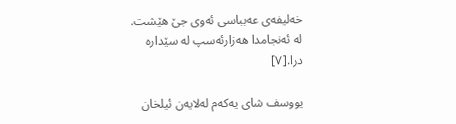خەلیفەی عەبباسی ئەوی جێ ھێشت. لە ئەنجامدا ھەزارئەسپ لە سێدارە درا.[٧]

یووسف شای یەکەم لەلایەن ئیلخان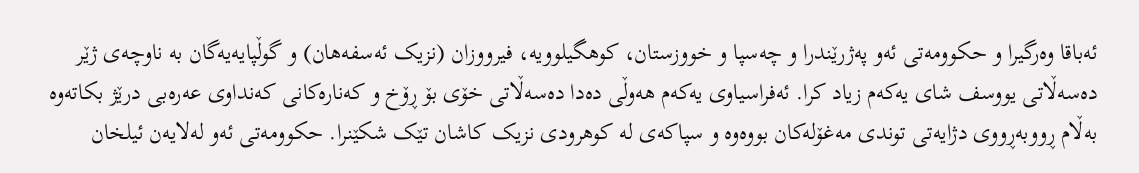ئەباقا وەرگیرا و حکوومەتی ئەو پەژرێندرا و چەسپا و خووزستان، کوھگیلوویە، فیرووزان (نزیک ئەسفەھان) و گوڵپایەیەگان بە ناوچەی ژێر دەسەڵاتی یووسف شای یەکەم زیاد کرا. ئەفراسیاوی یەکەم ھەوڵی دەدا دەسەڵاتی خۆی بۆ ڕۆخ و کەنارەکانی کەنداوی عەرەبی درێژ بکاتەوە بەڵام ڕووبەڕووی دژایەتی توندی مەغۆلەکان بووەوە و سپاکەی لە کوھرودی نزیک کاشان تێک شکێنرا. حکوومەتی ئەو لەلایەن ئیلخان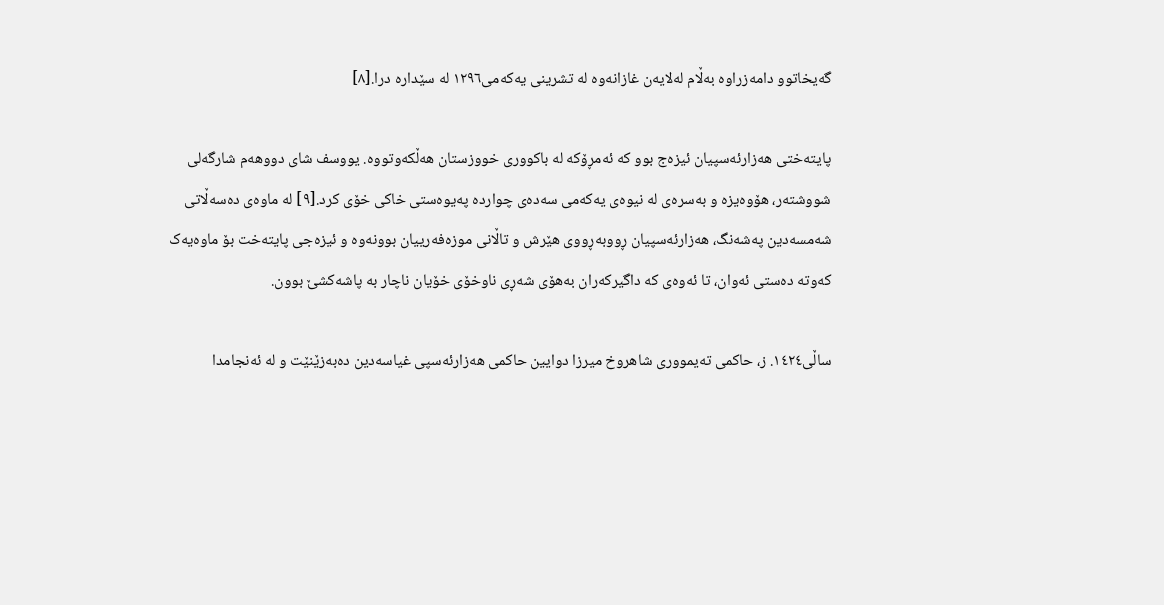گەیخاتوو دامەزراوە بەڵام لەلایەن غازانەوە لە تشرینی یەکەمی١٢٩٦ لە سێدارە درا.[٨]

پایتەختی ھەزارئەسپیان ئیزەج بوو کە ئەمڕۆکە لە باکووری خووزستان ھەڵکەوتووە. یووسف شای دووھەم شارگەلی شووشتەر، ھۆوەیزە و بەسرەی لە نیوەی یەکەمی سەدەی چواردە پەیوەستی خاکی خۆی کرد.[٩] لە ماوەی دەسەڵاتی شەمسەدین پەشەنگ، ھەزارئەسپیان ڕووبەڕووی ھێرش و تاڵانی موزەفەرییان بوونەوە و ئیزەجی پایتەخت بۆ ماوەیەک کەوتە دەستی ئەوان، تا ئەوەی کە داگیرکەران بەھۆی شەڕی ناوخۆی خۆیان ناچار بە پاشەکشێ بوون.

ساڵی١٤٢٤. ز، حاکمی تەیمووری شاھروخ میرزا دوایین حاکمی ھەزارئەسپی غیاسەدین دەبەزێنێت و لە ئەنجامدا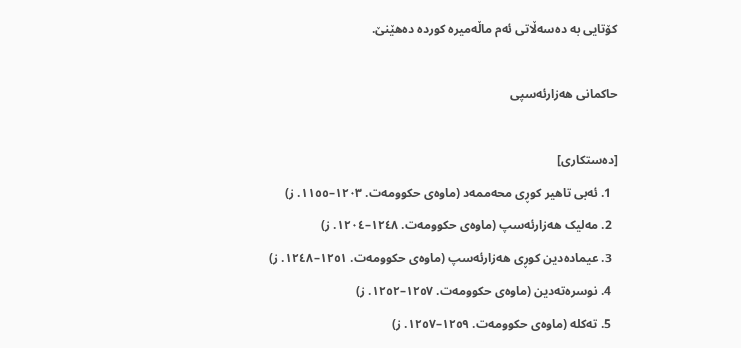کۆتایی بە دەسەڵاتی ئەم ماڵەمیرە کوردە دەھێنێ.

حاکمانی ھەزارئەسپی

[دەستکاری]
  1. ئەبی تاھیر کوڕی محەممەد (ماوەی حکوومەت. ١٢٠٣–١١٥٥. ز)
  2. مەلیک ھەزارئەسپ (ماوەی حکوومەت. ١٢٤٨–١٢٠٤. ز)
  3. عیمادەدین کوڕی ھەزارئەسپ (ماوەی حکوومەت. ١٢٥١–١٢٤٨. ز)
  4. نوسرەتەدین (ماوەی حکوومەت. ١٢٥٧–١٢٥٢. ز)
  5. تەکلە (ماوەی حکوومەت. ١٢٥٩–١٢٥٧. ز)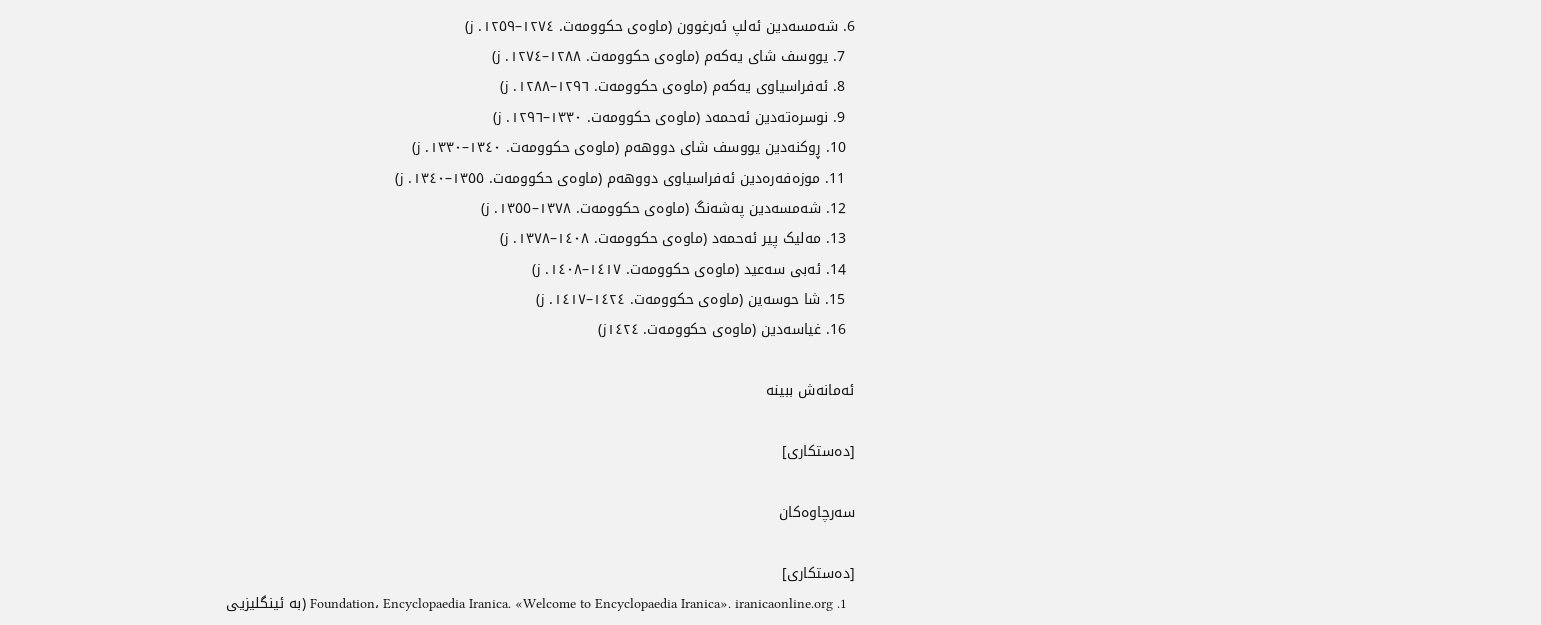6. شەمسەدین ئەلپ ئەرغوون (ماوەی حکوومەت. ١٢٧٤–١٢٥٩. ز)
  7. یووسف شای یەکەم (ماوەی حکوومەت. ١٢٨٨–١٢٧٤. ز)
  8. ئەفراسیاوی یەکەم (ماوەی حکوومەت. ١٢٩٦–١٢٨٨. ز)
  9. نوسرەتەدین ئەحمەد (ماوەی حکوومەت. ١٣٣٠–١٢٩٦. ز)
  10. ڕوکنەدین یووسف شای دووھەم (ماوەی حکوومەت. ١٣٤٠–١٣٣٠. ز)
  11. موزەفەرەدین ئەفراسیاوی دووھەم (ماوەی حکوومەت. ١٣٥٥–١٣٤٠. ز)
  12. شەمسەدین پەشەنگ (ماوەی حکوومەت. ١٣٧٨–١٣٥٥. ز)
  13. مەلیک پیر ئەحمەد (ماوەی حکوومەت. ١٤٠٨–١٣٧٨. ز)
  14. ئەبی سەعید (ماوەی حکوومەت. ١٤١٧–١٤٠٨. ز)
  15. شا حوسەین (ماوەی حکوومەت. ١٤٢٤–١٤١٧. ز)
  16. غیاسەدین (ماوەی حکوومەت. ١٤٢٤ز)

ئەمانەش ببینە

[دەستکاری]

سەرچاوەکان

[دەستکاری]
  1. Foundation، Encyclopaedia Iranica. «Welcome to Encyclopaedia Iranica». iranicaonline.org (بە ئینگلیزیی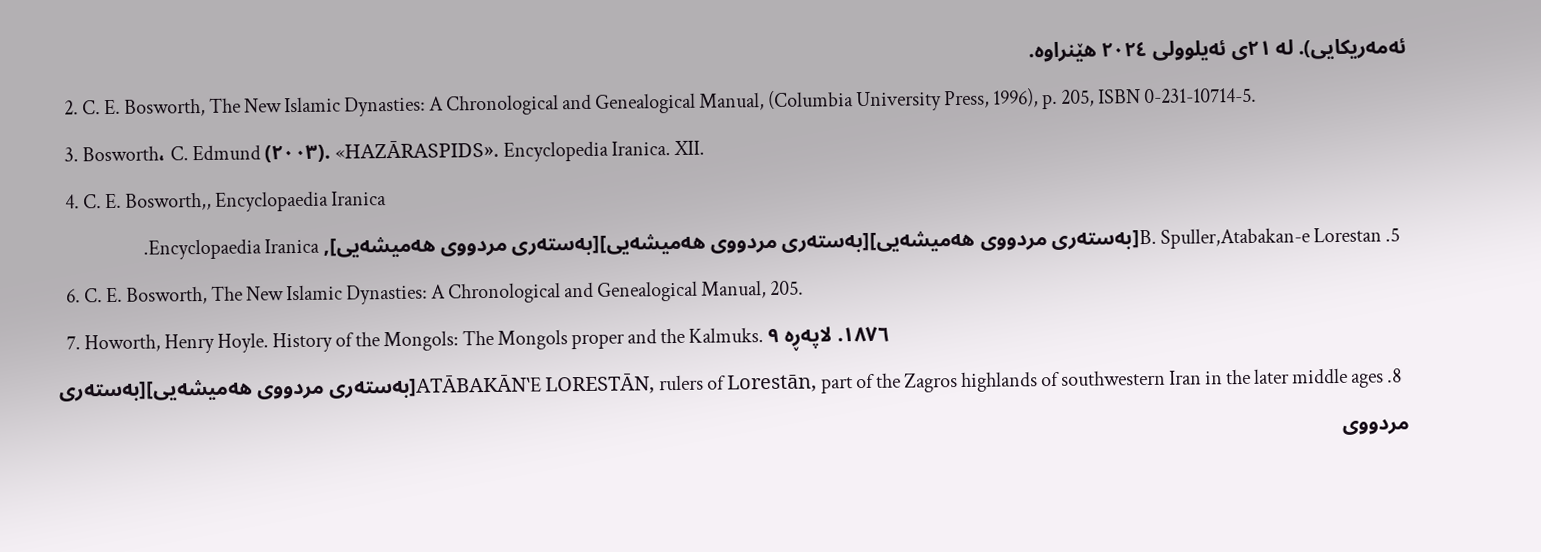ئەمەریکایی). لە ٢١ی ئەیلوولی ٢٠٢٤ ھێنراوە.
  2. C. E. Bosworth, The New Islamic Dynasties: A Chronological and Genealogical Manual, (Columbia University Press, 1996), p. 205, ISBN 0-231-10714-5.
  3. Bosworth، C. Edmund (٢٠٠٣). «HAZĀRASPIDS». Encyclopedia Iranica. XII.
  4. C. E. Bosworth,, Encyclopaedia Iranica
  5. B. Spuller,Atabakan-e Lorestan[بەستەری مردووی ھەمیشەیی][بەستەری مردووی ھەمیشەیی][بەستەری مردووی ھەمیشەیی], Encyclopaedia Iranica.
  6. C. E. Bosworth, The New Islamic Dynasties: A Chronological and Genealogical Manual, 205.
  7. Howorth, Henry Hoyle. History of the Mongols: The Mongols proper and the Kalmuks. ١٨٧٦. لاپەڕە ٩
  8. ATĀBAKĀN‵E LORESTĀN, rulers of Lorestān, part of the Zagros highlands of southwestern Iran in the later middle ages[بەستەری مردووی ھەمیشەیی][بەستەری مردووی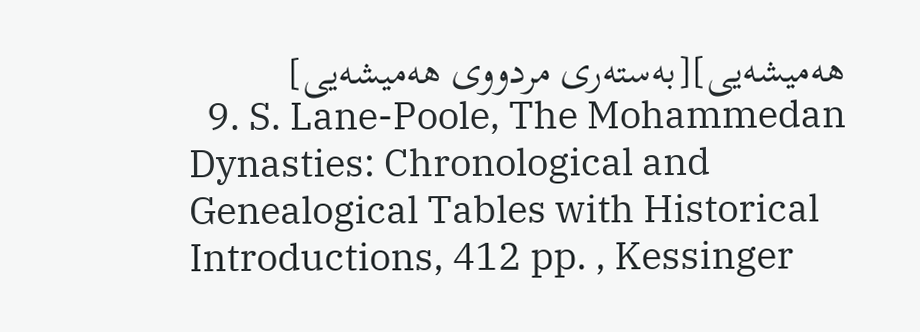ھەمیشەیی][بەستەری مردووی ھەمیشەیی]
  9. S. Lane-Poole, The Mohammedan Dynasties: Chronological and Genealogical Tables with Historical Introductions, 412 pp. , Kessinger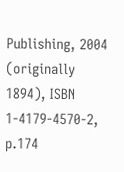Publishing, 2004 (originally 1894), ISBN 1-4179-4570-2, p.174